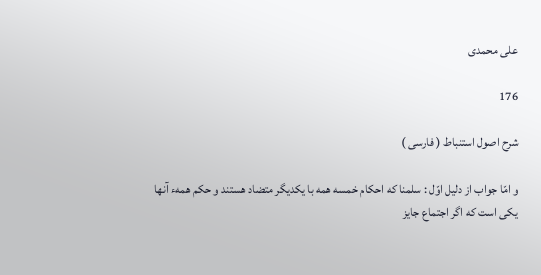على محمدى

176

شرح اصول استنباط ( فارسى )

و امّا جواب از دليل اوّل : سلمنا كه احكام خمسه همه با يكديگر متضاد هستند و حكم همهء آنها يكى است كه اگر اجتماع جايز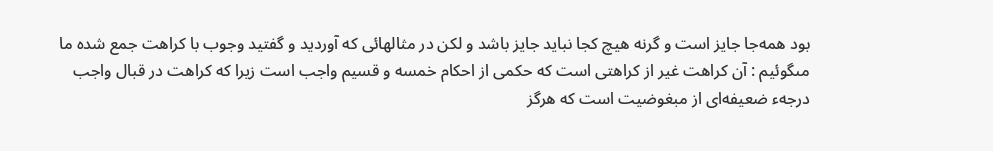بود همه‌جا جايز است و گرنه هيچ كجا نبايد جايز باشد و لكن در مثالهائى كه آورديد و گفتيد وجوب با كراهت جمع شده ما مىگوئيم : آن كراهت غير از كراهتى است كه حكمى از احكام خمسه و قسيم واجب است زيرا كه كراهت در قبال واجب درجهء ضعيفه‌اى از مبغوضيت است كه هرگز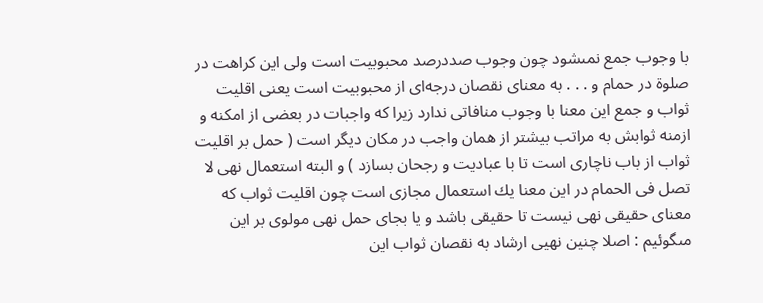با وجوب جمع نمىشود چون وجوب صددرصد محبوبيت است ولى اين كراهت در صلوة در حمام و . . . به معناى نقصان درجه‌اى از محبوبيت است يعنى اقليت ثواب و جمع اين معنا با وجوب منافاتى ندارد زيرا كه واجبات در بعضى از امكنه و ازمنه ثوابش به مراتب بيشتر از همان واجب در مكان ديگر است ( حمل بر اقليت ثواب از باب ناچارى است تا با عباديت و رجحان بسازد ) و البته استعمال نهى لا تصل فى الحمام در اين معنا يك استعمال مجازى است چون اقليت ثواب كه معناى حقيقى نهى نيست تا حقيقى باشد و يا بجاى حمل نهى مولوى بر اين مىگوئيم : اصلا چنين نهيى ارشاد به نقصان ثواب اين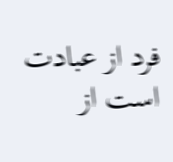فرد از عبادت است از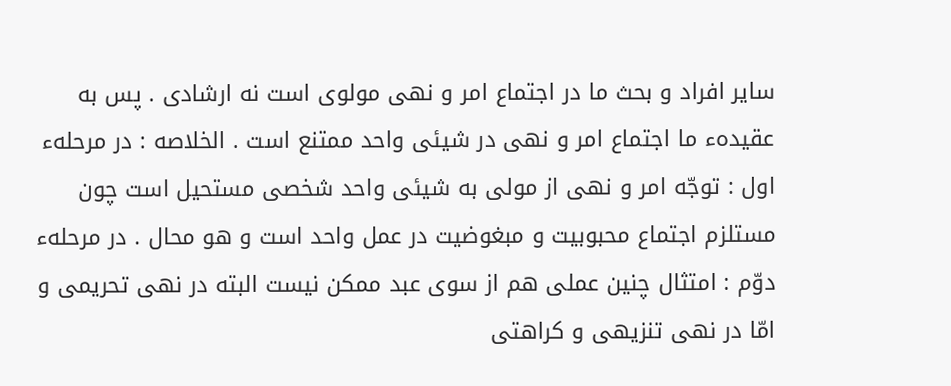ساير افراد و بحث ما در اجتماع امر و نهى مولوى است نه ارشادى . پس به عقيدهء ما اجتماع امر و نهى در شيئى واحد ممتنع است . الخلاصه : در مرحلهء اول : توجّه امر و نهى از مولى به شيئى واحد شخصى مستحيل است چون مستلزم اجتماع محبوبيت و مبغوضيت در عمل واحد است و هو محال . در مرحلهء دوّم : امتثال چنين عملى هم از سوى عبد ممكن نيست البته در نهى تحريمى و امّا در نهى تنزيهى و كراهتى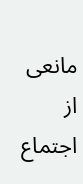مانعى از اجتماع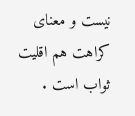نيست و معناى كراهت هم اقليت ثواب است .